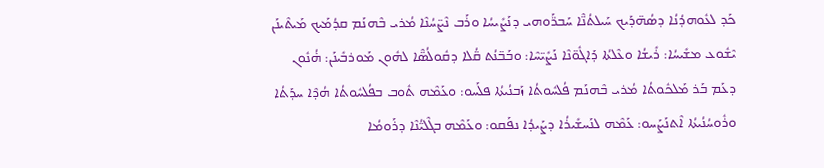ܟܰܕ ܠܥܽܘܗܕܳܢܳܐ ܕܣܳܗ̈ܕܰܝܟ ܚܰܝܠܬܳܢ̈ܶܐ ܚܰܒܪ̈ܰܘܗܝ ܕܢܰܨܺܝܚܳܐ ܘܪܰܒ ܢܶܨ̈ܚܳܢܶܐ ܡܳܪܝ ܒܶܗܢܰܡ ܩܕܳܡܰܝܟ ܡܰܝܬܶܝܢܰܢ ܝܶܫܽܘܥ ܡܫܺܝܚܳܐ: ܪܺܝܫܳܐ ܘܥܶܠܬܳܐ ܕܰܐܓܽܘ̈ܢܶܐ ܢܰܨܺܝ̈ܚܶܐ: ܘܒܰܒ̈ܢܳܬ ܩ̈ܳܠܐ ܕܩܽܘܠܳܣ̈ܶܐ ܠܗܽܘܢ ܡܰܘܪܒܺܝܢܰܢ: ܗ̇ܳܢܽܘܢ ܕܥܰܡ ܒܰܪ ܡܰܠܟܽܘܬܳܐ ܡܳܪܝ ܒܶܗܢܰܡ ܦܳܠܚܽܘܬܳܐ ܙܰܒܢܳܝܬܳܐ ܦܠܰܚܘ: ܘܥܰܡܶܗ ܬܽܘܒ ܒܦܳܠܚܽܘܬܳܐ ܗܳܕܶܐ ܚܕܰܬܳܐ ܘܪܽܘܚܳܢܳܝܬܳܐ ܐܶܬܢܰܨܰܚܘ: ܥܰܡܶܗ ܠܢܰܚܫܺܝܪܳܐ ܕܨܰܝܕܳܐ ܢܦܰܩܘ: ܘܥܰܡܶܗ ܒܓܶܠܝ̈ܳܢܶܐ ܕܪܰܘܡܳܐ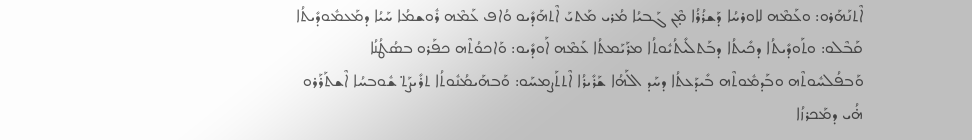ܐܶܬܢܰܗܰܪܘ: ܘܥܰܡܶܗ ܠܐܘܪܚܳܐ ܕܰܫܪܳܪܳܐ ܡ̣ܶܢ ܓܰܒܝܳܐ ܡܳܪܝ ܡܰܬܝܰ ܐܶܬܗܰܕܺܝܘ ܘܳܐܦ ܥܰܡܶܗ ܪܽܘܫܡܳܐ ܚܰܝܳܐ ܕܡܰܥܡܽܘܕܺܝܬܳܐ ܩܰܒܶܠܘ: ܘܬܰܘܕܺܝܬܳܐ ܕܟܺܝܬܳܐ ܕܒܰܬܠܺܝܬܳܝܽܘܬܳܐ ܡܪܰܝܰܡܬܳܐ ܥܰܡܶܗ ܐܰܘܕܺܝܘ: ܘܰܐܟܘܳܬܶܗ ܟܦܰܪܘ ܒܣܳܛܳܢܳܐ ܘܰܒܦܳܠܚܽܘܬܶܗ ܘܒܰܕܡܽܘܬܶܗ ܒܺܝܕܰܥܬܳܐ ܕܚܰܕ ܐܠܰܗܳܐ ܫܰܪܺܝܪܳܐ ܐܶܬܬܰܨܡܚܰܘ: ܘܰܒܗܰܝܡܳܢܽܘܬܳܐ ܬܪܺܝܨܰܬ݀ ܫܽܘܒܚܳܐ ܐܶܫܬܰܪܰܪܘ ܗ̇ܳܝ ܕܡܰܟܪܙܳܐ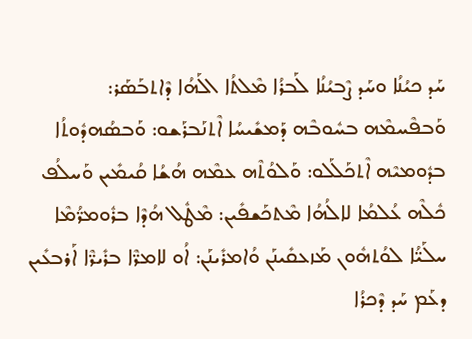ܚܰܕ ܟܝܳܢܳܐ ܘܚܰܕ ܨܶܒܝܳܢܳܐ ܠܰܒܪܳܐ ܡܶܠܬܳܐ ܐܠܰܗܳܐ ܕܶܐܬܒܰܣܰܪ: ܘܰܒܦܶܚܡܶܗ ܒܚܽܘܒܶܗ ܕܰܡܫܺܝܚܳܐ ܐܶܬܢܰܒܪܰܫܘ: ܘܰܒܣܳܗܕܽܘܬܳܐ ܒܕܽܘܡܝܶܗ ܐܶܬܟܰܠܰܠܘ: ܘܰܠܘܳܬܶܗ ܥܡܶܗ ܗܳܫܳܐ ܩܳܝܡܺܝܢ ܘܰܚܠܳܦ ܟܽܠܶܗ ܥܳܠܡܳܐ ܠܐܠܳܗܳܐ ܡܶܬܟܰܫܦܺܝܢ: ܡܶܛܽܠ ܗܳܕܶܐ ܒܪܽܘܡܪ̈ܳܡܶܐ ܚܠܰܝ̈ܳܐ ܠܘܳܬܗܽܘܢ ܡܰܙܥܩܺܝܢܰܢ ܘܳܐܡܪܺܝܢܰܢ: ܐܳܘ ܠܐܡܪ̈ܶܐ ܒܪܺܝܪ̈ܶܐ ܐܰܪܒܥܺܝܢ ܕܥܰܡ ܚܰܕ ܕܶܟܪܳܐ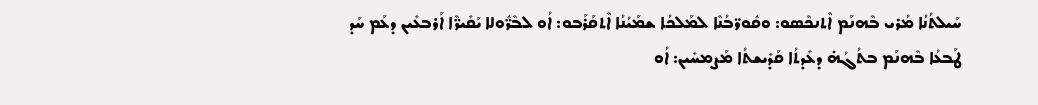ܚܰܝܠܬܳܢܳܐ ܡܳܪܝ ܒܶܗܢܰܡ ܐܶܬܢܟܶܣܘ: ܘܩܽܘܪ̈ܒܳܢܶܐ ܠܡܰܠܟܳܐ ܫܡܰܝܳܢܳܐ ܐܶܬܩܰܪܰܒܘ: ܐܳܘ ܠܒܶܪ̈ܽܘܠܐ ܝܰܩܺܝܪ̈ܶܐ ܐܰܪܒܥܺܝܢ ܕܥܰܡ ܚܰܕ ܛܰܒܥܳܐ ܒܶܗܢܰܡ ܒܬܳܓܳܗ̇ ܕܥܺܕܬܳܐ ܩܰܕܺܝܫܬܳܐ ܡܰܨܡܚܺܝܢ: ܐܳܘ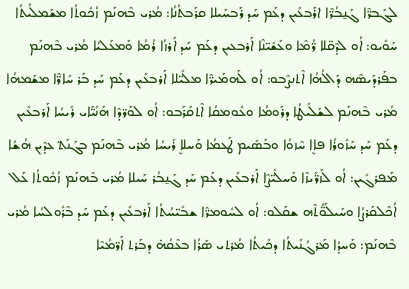ܠܓܰܒܪ̈ܶܐ ܓܰܢ̱ܒܳܪ̈ܶܐ ܐܪܰܒܥܺܝܢ ܕܥܰܡ ܚܰܕ ܪܰܒܚܰܝܠܐ ܩܪܰܒܬܳܢܳܐ: ܡܳܪܝ ܒܶܗܢܰܡ ܙܳܟܽܘܬܳܐ ܡܫܰܡܠܳܝܬܳܐ ܚܰܘܺܝܘ: ܐܳܘ ܠܕܶܩ̈ܠܐ ܪ̈ܳܡܶܐ ܘܥܰܫܺܝ̈ܢܶܐ ܐܰܪܒܥܝܢ ܕܥܰܡ ܚܰܕ ܐܰܪܙܳܐ ܪܳܡܳܐ ܘܰܡܥܰܠܝܳܐ ܡܳܪܝ ܒܶܗܢܰܡ ܒܦܰܪܕܰܝܣܶܗ ܕܰܐܠܳܗܳܐ ܐܶܬܢܨܶܒܘ: ܐܳܘ ܠܰܗܡܰܝܪ̈ܶܐ ܡܠܺܝ̈ܠܐ ܐܰܪܒܥܺܝܢ ܕܥܰܡ ܚܰܕ ܒܰܪ ܚܺܐܪ̈ܶܐ ܡܫܰܡܗܳܐ ܡܳܪܝ ܒܶܗܢܰܡ ܠܫܰܠܺܝܛܳܐ ܕܪܰܘܡܳܐ ܘܥܽܘܡܩܳܐ ܐܶܬܩܰܪܰܒܘ: ܐܳܘ ܠܘܰܪ̈ܕܶܐ ܗܰܢܺܝ̈ܰܐܝ ܪܺܝܚܳܐ ܐܰܪܒܥܺܝܢ ܕܥܰܡ ܚܰܕ ܚܰܙܽܘܪܳܐ ܦܐܷܐ ܚܶܙܘܳܐ ܘܒܰܣܺܝܡ ܛܰܥܡܳܐ ܘܰܚܠܐܷ ܪܺܝܚܳܐ ܡܳܪܝ ܒܶܗܢܰܡ ܒܓܰܢܰܬ݀ ܥܕܶܝܢ ܗܳܫܳܐ ܡܰܦܪܓܺܝܢ: ܐܳܘ ܠܰܙܪ̈ܺܝܙܶܐ ܘܰܚܠܺܝ̈ܨܶܐ ܐܰܪܒܥܺܝܢ ܕܥܰܡ ܚܰܕ ܓܰܢ̱ܒܳܪ ܚܰܝܠܐ ܡܳܪܝ ܒܶܗܢܰܡ ܙܳܟܽܘܬܳܐ ܥܰܠ ܐܳܟܶܠܩܰܪܨܳܐ ܘܚܰܝܠܰܘ̈ܳܬܶܗ ܫܩܰܠܘ: ܐܳܘ ܠܚܽܘܡܪ̈ܶܐ ܫܒܺܝ̈ܚܳܬܳܐ ܐܰܪܒܥܺܝܢ ܕܥܰܡ ܚܰܕ ܒܶܪܽܘܠܚܳܐ ܡܳܪܝ ܒܶܗܢܰܡ: ܘܰܚܕܳܐ ܡܰܪܓܳܢܺܝܬܳܐ ܕܟܺܝܬܳܐ ܡܳܪܬܝ ܣܰܪܳܐ ܒܥܶܩܳܗ̇ ܕܒܰܪܬ ܐܰܪ̈ܡܳܝܶܐ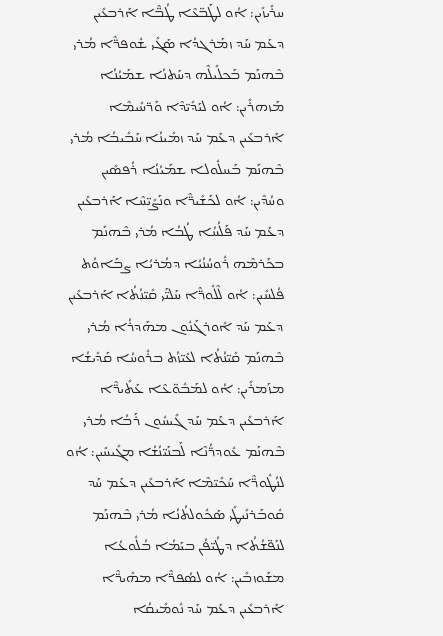ܚܪܺܝܙܺܝܢ: ܐܳܘ ܠܛܰܒ̈ܥܶܐ ܛܳܒ̈ܶܐ ܐܰܪܒܥܺܝܢ ܕܥܰܡ ܚܰܕ ܙܡܰܪܓܕܳܐ ܣܰܓܺܝ ܫܽܘܦܪ̈ܶܐ ܡܳܪܝ ܒܶܗܢܰܡ ܒܰܟܠܺܝܠܶܗ ܕܚܰܬܢܳܐ ܫܡܰܝܳܢܳܐ ܡܰܙܗܪܺܝܢ: ܐܳܘ ܠܝܰܕܺܝ̈ܕܶܐ ܘܰܪ̈ܚܺܝܡܶܐ ܐܰܪܒܥܺܝܢ ܕܥܰܡ ܚܰܕ ܙܡܺܝܢܳܐ ܚܰܒܺܝܒܳܐ ܡܳܪܝ ܒܶܗܢܰܡ ܒܰܚܠܽܘܠܐ ܫܡܰܝܳܢܳܐ ܪܳܦܣܺܝܢ ܘܚܳܕܶܝܢ: ܐܳܘ ܠܟܰܫܺܝܪ̈ܶܐ ܘܢܰܨܺܝ̈ܚܶܐ ܐܰܪܒܥܺܝܢ ܕܥܰܡ ܚܰܕ ܦܰܠܳܚܳܐ ܛܳܒܳܐ ܡܳܪܝ ܒܶܗܢܰܡ ܒܟܰܪܡܶܗ ܪܽܘܚܳܢܳܝܳܐ ܕܡܳܪܝܳܐ ܨܒܰܐܘܳܬ ܦܳܠܚܺܝܢ: ܐܳܘ ܠܶܠܽܘܪ̈ܶܐ ܚܰܠܝ̈ܰܝ ܩܺܝ̈ܢܳܬܳܐ ܐܰܪܒܥܺܝܢ ܕܥܰܡ ܚܰܕ ܐܽܘܪܓܰܢܽܘܢ ܡܗܰܕܪܳܐ ܡܳܪܝ ܒܶܗܢܰܡ ܩܺܝ̈ܢܳܬܳܐ ܠܥܺܝ̈ܙܳܬ ܒܪܽܘܚܳܐ ܩܰܕܺܝܫܳܐ ܡܙܰܡܪܺܝܢ: ܐܳܘ ܠܡܰܒܽܘ̈ܥܶܐ ܥܰܬܺܝܪ̈ܶܐ ܐܰܪܒܥܺܝܢ ܕܥܰܡ ܚܰܕ ܓܺܝܚܽܘܢ ܪܰܒܳܐ ܡܳܪܝ ܒܶܗܢܰܡ ܥܽܘܕܪ̈ܳܢܶܐ ܠܰܒܢܰܝ̈ܢܳܫܳܐ ܡܓܺܝܚܺܝܢ: ܐܳܘ ܠܢܳܛܽܘܪ̈ܶܐ ܚܰܟܺܝ̈ܡܶܐ ܐܰܪܒܥܺܝܢ ܕܥܰܡ ܚܰܕ ܩܽܘܒܰܪܢܺܝܛܺܝ ܣܰܟܽܘܠܬܳܢܳܐ ܡܳܪܝ ܒܶܗܢܰܡ ܠܢܰܦ̈ܫܳܬܳܐ ܕܛܳܝ̈ܦܳܢ ܒܝܰܡܳܐ ܒܳܠܽܘܥܳܐ ܡܫܰܘܙܒܺܝܢ: ܐܳܘ ܠܣܳܦܪ̈ܶܐ ܡܗܺܝܪ̈ܶܐ ܐܰܪܒܥܺܝܢ ܕܥܰܡ ܚܰܕ ܢܽܘܡܺܝܩܳܐ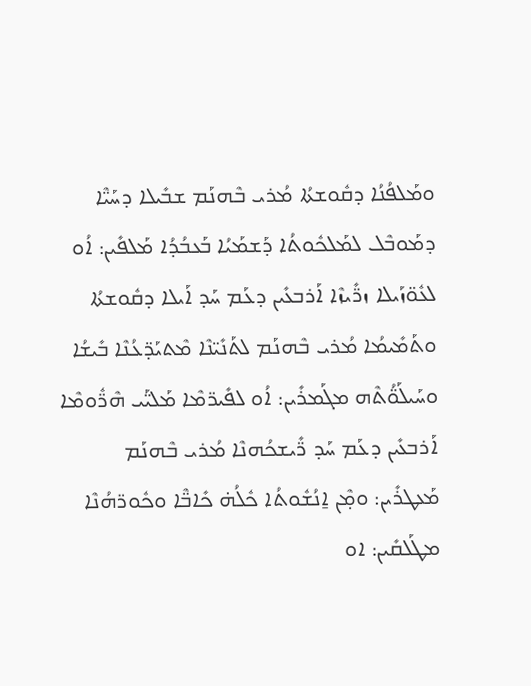ܘܡܰܠܦܳܢܳܐ ܕܩܽܘܫܬܳܐ ܡܳܪܝ ܒܶܗܢܰܡ ܫܒܺܝܠܐ ܕܚܰܝ̈ܶܐ ܕܡܰܘܒܶܠ ܠܡܰܠܟܽܘܬܳܐ ܕܰܫܡܰܝܳܐ ܒܰܥܒܳܕܳܐ ܡܰܠܦܺܝܢ: ܐܳܘ ܠܥܽܘ̈ܙܰܝܠܐ ܙܪ̈ܺܝܙܶܐ ܐܰܪܒܥܺܝܢ ܕܥܰܡ ܚܰܕ ܐܰܝܠܐ ܕܩܽܘܫܬܳܐ ܘܬܰܡܺܝܡܳܐ ܡܳܪܝ ܒܶܗܢܰܡ ܠܬܰܢܺܝ̈ܢܶܐ ܡܶܬܝܰܕ̈ܥܳܢܶܐ ܒܺܝܫܳܐ ܘܚܰܝܠܰܘ̈ܳܬܶܗ ܡܓܰܡܪܺܝܢ: ܐܳܘ ܠܦܺܝܪ̈ܡܶܐ ܡܰܠܝ̈ܰܝ ܗܶܪ̈ܽܘܡܶܐ ܐܰܪܒܥܺܝܢ ܕܥܰܡ ܚܰܕ ܪ̈ܺܝܫܟܳܗܢܶܐ ܡܳܪܝ ܒܶܗܢܰܡ ܡܰܥܛܪܺܝܢ: ܘܡ̣ܶܢ ܐ̱ܢܳܫܽܘܬܳܐ ܟܽܠܳܗ̇ ܟܺܐܒ̈ܶܐ ܘܟܽܘܪ̈ܗܳܢܶܐ ܡܛܰܠܩܺܝܢ: ܐܘ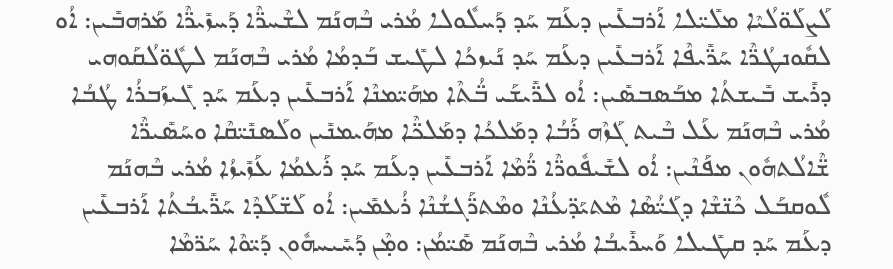ܠܰܨܠܰܘ̈ܠܳܝܶܐ ܡܠܺܝ̈ܠܐ ܐܰܪܒܥܺܝܢ ܕܥܰܡ ܚܰܕ ܕܰܚܠܽܘܠܐ ܡܳܪܝ ܒܶܗܢܰܡ ܠܫܶܚܪ̈ܶܐ ܕܰܚܙܺܝܪ̈ܶܐ ܡܰܪܗܒܺܝܢ: ܐܳܘ ܠܩܽܘܢܛܳܪ̈ܶܐ ܚܰܪ̈ܺܝܦܶܐ ܐܰܪܒܥܺܝܢ ܕܥܰܡ ܚܰܕ ܢܰܝܙܟܳܐ ܠܛܺܝܫ ܒܰܕܡܳܐ ܡܳܪܝ ܒܶܗܢܰܡ ܠܛܽܘ̈ܠܳܩܰܘܗܝ ܕܪܺܝܫ ܒܺܝܫܬܳܐ ܡܒܰܣܒܣܺܝܢ: ܐܳܘ ܠܪ̈ܺܝܫܰܝ ܒ̈ܳܬܶܐ ܡܗܰܝ̈ܡܢܶܐ ܐܰܪܒܥܺܝܢ ܕܥܰܡ ܚܰܕ ܓܺܝܙܰܒܪܳܐ ܛܳܒܳܐ ܡܳܪܝ ܒܶܗܢܰܡ ܥܰܠ ܒܶܝܬ ܓܰܙܶܗ ܪܰܒܳܐ ܕܡܰܠܟܳܐ ܕܡܰܠܟ̈ܶܐ ܡܗܰܝܡܢܺܝܢ ܘܠܰܣܢܺܝ̈ܩܶܐ ܘܚܰܣܺܝܪ̈ܶܐ ܫ̈ܶܐܠܳܬܗܽܘܢ ܡܦܰܢܶܝܢ: ܐܳܘ ܠܫܺܝܦܽܘܪ̈ܶܐ ܪ̈ܳܡܶܐ ܐܰܪܒܥܺܝܢ ܕܥܰܡ ܚܰܕ ܪܰܥܡܳܐ ܥܰܙܺܝܙܳܐ ܡܳܪܝ ܒܶܗܢܰܡ ܠܽܘܩܒܰܠ ܟܶܢ̈ܫܶܐ ܕܓܰܝ̈ܳܣܶܐ ܡܶܬܝܰܕ̈ܥܳܢܶܐ ܘܡܶܬܪ̈ܰܓܫܳܢܶܐ ܪܳܥܡܺܝܢ: ܐܳܘ ܠܰܫ̈ܠܰܕܶܐ ܚܰܪ̈ܺܝܒܳܬܳܐ ܐܰܪܒܥܺܝܢ ܕܥܰܡ ܚܰܕ ܩܛܺܝܠܐ ܘܰܚܪܺܝܒܳܐ ܡܳܪܝ ܒܶܗܢܰܡ ܣܺܝ̈ܡܳܢ: ܘܡ̣ܶܢ ܕܰܚܺܝܚܗܽܘܢ ܕܰܝ̈ܘܶܐ ܚܰܪ̈ܡܶܐ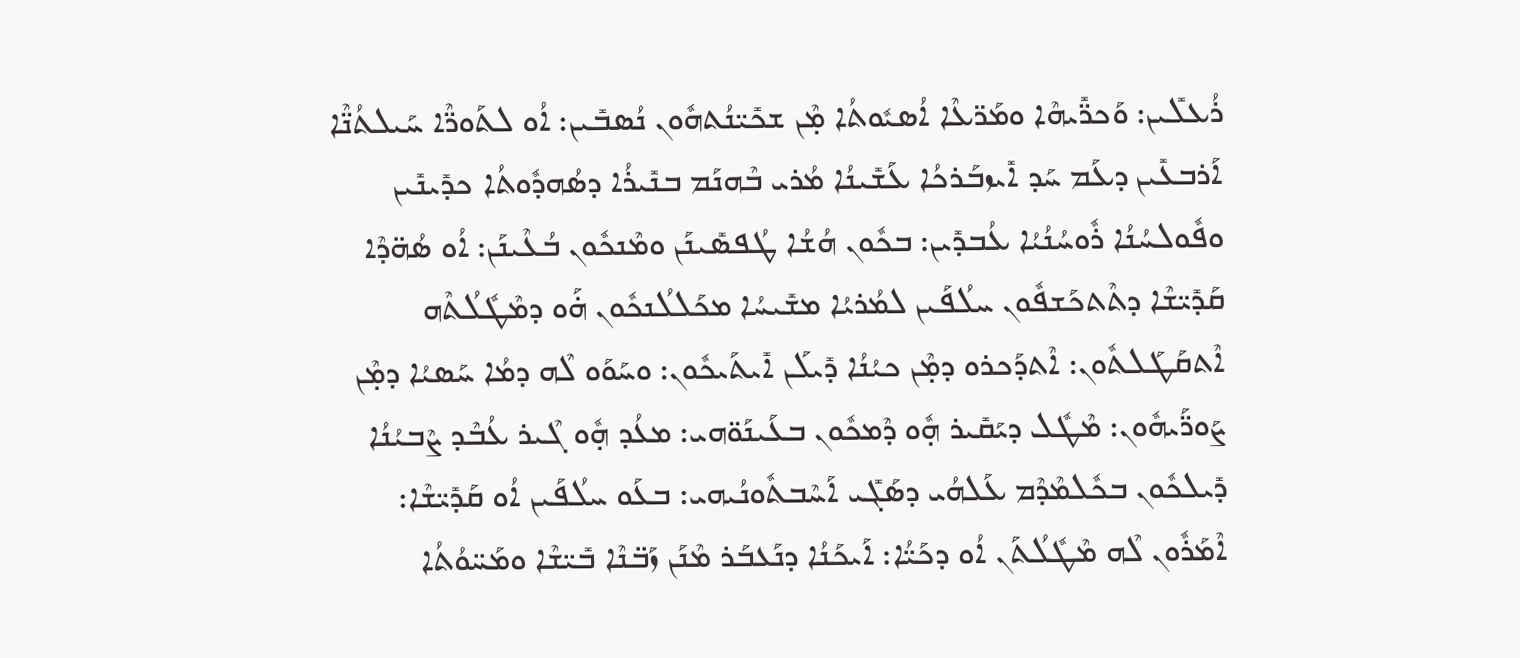ܪܳܥܠܺܝܢ: ܘܰܟܪ̈ܺܝܗܶܐ ܘܡܰܪ̈ܥܶܐ ܐܳܣܝܽܘܬܳܐ ܡ̣ܶܢ ܫܟܺܝ̈ܢܳܬܗܽܘܢ ܢܳܣܒܺܝܢ: ܐܳܘ ܠܬܰܘܪ̈ܶܐ ܚܰܝܠܬܳܢ̈ܶܐ ܐܰܪܒܥܺܝܢ ܕܥܰܡ ܚܰܕ ܐܺܝܙܒܰܪܟܳܐ ܥܰܫܺܝܢܳܐ ܡܳܪܝ ܒܶܗܢܰܡ ܒܢܺܝܪܳܐ ܕܣܳܗܕܽܘܬܳܐ ܟܕܺܝܢܺܝܢ ܘܦܽܘܠܚܳܢܳܐ ܪܽܘܚܳܢܳܝܳܐ ܥܳܒܕܺܝܢ: ܒܟܽܘܢ ܗܳܫܳܐ ܛܳܦܣܺܝܢܰܢ ܘܡܶܢܟܽܘܢ ܒܳܥܶܝܢܰܢ: ܐܳܘ ܣܳܗ̈ܕܶܐ ܩܰܕܺܝ̈ܫܶܐ ܕܬܶܬܟܰܫܦܽܘܢ ܚܠܳܦܰܝܢ ܠܡܳܪܝܳܐ ܡܫܺܝܚܳܐ ܡܟܰܠܠܳܢܟܽܘܢ ܗ̇ܰܘ ܕܡܶܛܽܠܳܬܶܗ ܐܶܬܩܰܛܰܠܬܽܘܢ: ܐܶܬܕܰܟܪܘ ܕܡ̣ܶܢ ܟܝܳܢܳܐ ܕܺܝܠܰܢ ܐܺܝܬܰܝܟܽܘܢ: ܘܚܰܘܰܘ ܠܶܗ ܕܡܳܐ ܚܰܣܝܳܐ ܕܡ̣ܶܢ ܨܰܘܪ̈ܰܝܗܽܘܢ: ܡܶܛܽܠ ܕܝܰܩܺܝܪ ܗ̣ܽܘ ܕܶܡܟܽܘܢ ܒܥܰܝܢܰܘ̈ܗܝ: ܡܥܳܕ ܗ̣ܽܘ ܓܶܝܪ ܥܳܒܶܕ ܨܶܒܝܳܢܳܐ ܕܺܝܠܟܽܘܢ ܒܟܽܠܡܶܕܶܡ ܥܰܠܗܳܝ ܕܣܰܓܺܝ ܐܰܚܶܒܬܽܘܢܳܝܗܝ: ܒܥܰܘ ܚܠܳܦܰܝܢ ܐܳܘ ܩܰܕܺܝ̈ܫܶܐ: ܐܶܡܰܪܽܘܢ ܠܶܗ ܡܶܛܽܠܳܬܰܢ ܐܳܘ ܕܟܰܝ̈ܳܐ: ܐܰܝܟܰܢܳܐ ܕܢܰܥܒܰܪ ܡܶܢܰܢ ܙܰܒ̈ܢܶܐ ܒܺܝ̈ܫܶܐ ܘܡܰܚ̈ܘܳܬܳܐ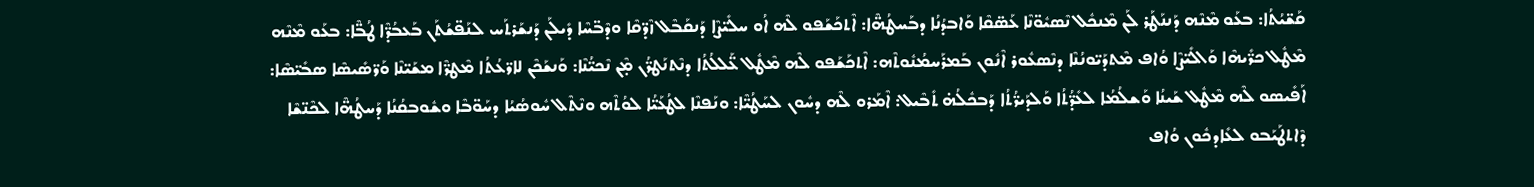ܩܰܫ̈ܝܳܬܳܐ: ܒܥܰܘ ܡܶܢܶܗ ܕܰܢܢܰܛܰܪ ܠܰܢ ܡܶܢܟܽܠ ܢܶܣܝܽܘ̈ܢܶܐ ܥܰܣ̈ܩܶܐ ܘܰܐܒܕܳܢܳܐ ܕܒܰܚܛܳܗ̈ܶܐ: ܐܶܬܟܰܫܰܦܘ ܠܶܗ ܐܳܘ ܚܠܺܝ̈ܨܶܐ ܕܰܢܩܰܒܶܠ ܙܶܕ̈ܩܶܐ ܘܕܶܒ̈ܚܶܐ ܕܺܝܠܰܢ ܕܰܢܫܰܪܬܰܚ ܠܢܰܦ̈ܫܳܬܰܢ ܒܰܥܒܳܕ̈ܶܐ ܛܳܒ̈ܶܐ: ܒܥܰܘ ܡܶܢܶܗ ܡܶܛܽܠ ܟܪ̈ܺܝܗܶܐ ܘܰܐܠܺܝ̈ܨܶܐ ܘܳܐܦ ܡܶܬܕܰܝ̈ܘܢܳܢܶܐ ܕܢܶܣܥܽܘܪ ܐܶܢܽܘܢ ܒܰܡܪܰܚܡܳܢܽܘܬܶܗ: ܐܶܬܟܰܫܰܦܘ ܠܶܗ ܡܶܛܽܠ ܥ̈ܰܠܠܳܬܳܐ ܕܢܶܬܢܰܛܪ̈ܳܢ ܡ̣ܶܢ ܢܶܟܝ̈ܳܢܶܐ: ܘܰܢܫܰܟܶܢ ܠܐܪ̈ܥܳܬܳܐ ܡܶܛܪ̈ܶܐ ܡܫܰܝ̈ܢܶܐ ܘܰܪ̈ܣܺܝܣܶܐ ܣܒܺܝ̈ܣܶܐ: ܐܰܦܺܝܣܘ ܠܶܗ ܡܶܛܽܠ ܫܰܝܢܳܐ ܘܰܫܠܳܡܳܐ ܠܥܺܕ̈ܳܬܳܐ ܘܰܠܕܰܝܪ̈ܳܬܳܐ ܕܰܒܟܽܠܳܗ̇ ܬܺܒܶܝܠ: ܐܶܡܰܪܘ ܠܶܗ ܕܚܽܘܢ ܠܚܰܛܳܝ̈ܶܐ: ܘܢܰܦܢܶܐ ܠܛܳܥܰܝ̈ܳܐ ܠܘܳܬܶܗ ܘܢܶܬܶܠ ܚܽܘܣܳܝܳܐ ܕܚܰܘ̈ܒܶܐ ܘܫܽܘܒܩܳܢܳܐ ܕܰܚܛܳܗ̈ܶܐ ܠܟܶܢ̈ܫܶܐ ܕܶܐܬܛܰܝܰܒܘ ܠܥܺܐܕܟܽܘܢ ܘܳܐܦ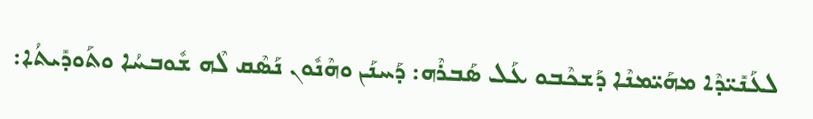ܠܥܰܢܺܝ̈ܕܶܐ ܡܗܰܝ̈ܡܢܶܐ ܕܰܫܟܶܒܘ ܥܰܠ ܣܰܒܪܶܗ: ܕܰܚܢܰܢ ܘܗܶܢܽܘܢ ܢܰܣܶܩ ܠܶܗ ܫܽܘܒܚܳܐ ܘܬܰܘܕܺܝܬܳܐ: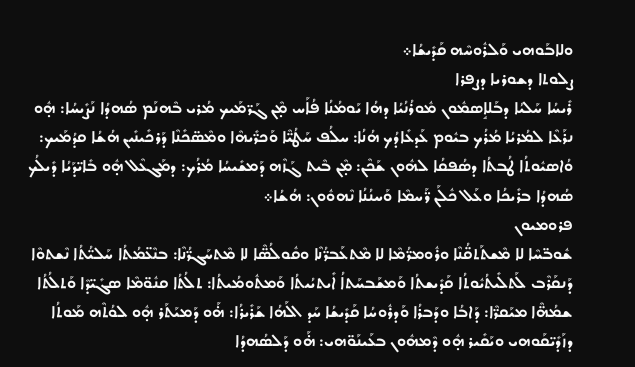ܘܠܐܒܰܘܗܝ ܘܰܠܪܽܘܚܶܗ ܩܰܕܺܝܫܳܐ܀
ܨܠܘܬܐ ܕܫܘܪܝܐ ܕܨܦܪܐ
ܪܺܝܚܳܐ ܚܰܠܝܳܐ ܕܒܰܠܐܱܣܡܽܘܢ ܡܽܘܪܳܢܳܝܳܐ ܕܗܳܐ ܝܰܘܡܳܢܳܐ ܦܳܐܰܚ ܡ̣ܶܢ ܓܰܪ̈ܡܰܝܟ ܡܳܪܝ ܒܶܗܢܰܡ ܣܳܗܕܳܐ ܢܰܨܺܝܚܳܐ: ܗ̣ܽܘ ܢܪܰܥܶܐ ܠܡܳܪܝܳܐ ܡܳܪܳܟ ܒܝܽܘܡ ܥܰܕܥܺܐܕܳܟ ܗܳܢܳܐ: ܚܠܳܦ ܚܰܛܳܝ̈ܶܐ ܘܰܟܪ̈ܺܝܗܶܐ ܘܡܶܣ̈ܟܺܢܶܐ ܕܰܪܟܺܝܢܺܝܢ ܗܳܫܳܐ ܩܕܳܡܰܝܟ: ܘܳܐܣܝܽܘܬܳܐ ܛܳܒܬܳܐ ܕܣܳܦܩܳܐ ܠܗܽܘܢ ܫܰܟܶܢ: ܡ̣ܶܢ ܒܶܝܬ ܓܰܙܶܗ ܕܰܡܫܺܝܚܳܐ ܡܳܪܳܟ: ܕܡܰܓܥܶܠ ܗ̣ܽܘ ܒܺܐܝ̈ܕܰܝܳܐ ܕܺܝܠܳܟ ܣܳܗܕܳܐ ܒܪܺܝܟܳܐ ܘܥܰܠ ܟܽܠܰܢ ܪ̈ܰܚܡܶܐ ܘܰܚܢܳܢܳܐ ܢܶܗܘܽܘܢ: ܗܳܫܳܐ܀
ܦܪܘܡܝܘܢ
ܫܽܘܒ̈ܚܶܐ ܠܐ ܡܶܫܬܰܬܩ̈ܳܢܶܐ ܘܪܽܘܡܪ̈ܳܡܶܐ ܠܐ ܡܶܬܥܰܒܪ̈ܳܢܶܐ ܘܩܽܘܠܳܣ̈ܶܐ ܠܐ ܡܶܬܚܰܓܪ̈ܳܢܶܐ: ܒܢܶܥ̈ܡܳܬܳܐ ܚܰܠܝ̈ܳܬܳܐ ܢܶܫܬܘܶܐ ܕܰܢܩܰܪܶܒ ܠܰܬܠܺܝܬܳܝܽܘܬܳܐ ܩܰܕܺܝܫܬܳܐ ܘܰܡܫܰܒܚܰܬܐܳ ܐܺܝܬܝܳܝܬܳܐ ܘܰܡܬܽܘܡܳܝܬܳܐ: ܬܠܳܬܳܐ ܩܢܽܘ̈ܡܶܐ ܣܓܺܝ̈ܕܶܐ ܘܰܬܠܳܬܳܐ ܫܡܳܗ̈ܶܐ ܡܝܰܩܪ̈ܶܐ: ܕܰܐܒܳܐ ܘܕܰܒܪܳܐ ܘܰܕܪܽܘܚܳܐ ܩܰܕܺܝܫܳܐ ܚܰܕ ܐܠܰܗܳܐ ܫܰܪܺܝܪܳܐ: ܗ̇ܰܘ ܕܰܡܝܰܬܰܪ ܗ̣ܽܘ ܠܘܳܬܶܗ ܡܰܘܬܳܐ ܕܙܰܕܺܝ̈ܩܰܘܗܝ ܘܝܰܩܺܝܪ ܗ̣ܽܘ ܕܶܡܗܽܘܢ ܒܥܰܝܢܰܘ̈ܗܝ: ܗ̇ܰܘ ܕܰܠܣܳܗܕܳܐ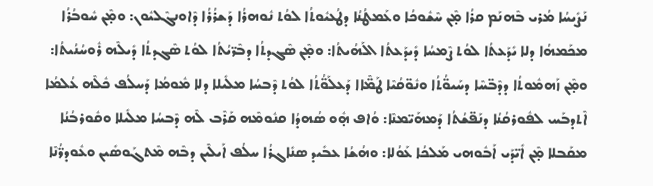ܢܰܨܺܝܚܳܐ ܡܳܪܝ ܒܶܗܢܰܡ ܩܪܳܐ ܡ̣ܶܢ ܚܶܫܽܘܟܳܐ ܘܥܰܡܛܳܢܳܐ ܕܛܳܥܝܽܘܬܳܐ ܠܘܳܬ ܢܽܘܗܪܳܐ ܕܰܫܪܳܪܳܐ ܕܶܐܘܢܓܶܠܝܽܘܢ: ܘܡ̣ܶܢ ܚܽܘܒܳܪܳܐ ܡܟܰܡܗܳܐ ܕܠܐ ܝܺܕܰܥܬܳܐ ܠܘܳܬ ܨܶܡܚܳܐ ܕܺܝܕܰܥܬܳܐ ܐܠܰܗܳܝܬܳܐ: ܘܡ̣ܶܢ ܣܶܓܕܬܳܐ ܕܒܶܪ̈ܝܳܬܳܐ ܠܘܳܬ ܣܶܓܕܬܳܐ ܕܺܝܠܶܗ ܪܽܘܚܳܢܳܝܬܳܐ: ܘܡ̣ܶܢ ܙܰܗܡܽܘܬܳܐ ܕܕܶܒ̈ܚܶܐ ܕܚܰܝܘ̈ܳܬܳܐ ܘܢܽܘ̈ܩܳܝܶܐ ܛܰܡ̈ܶܐܐ ܕܰܥܠܰܘ̈ܳܬܳܐ ܠܘܳܬ ܕܶܒܚܳܐ ܡܠܺܝܠܐ ܕܠܐ ܡܽܘܡܳܐ ܕܰܚܠܳܦ ܟܽܠܶܗ ܥܳܠܡܳܐ ܐܶܬܕܒܰܚ ܠܦܽܘܪܩܳܢܳܐ ܕܢܰܦ̈ܫܳܬܳܐ ܕܰܡܗܰܝ̈ܡܢܶܐ: ܘܳܐܦ ܗ̣ܽܘ ܣܳܗܕܳܐ ܩܢܽܘܡܶܗ ܩܰܪܶܒ ܠܶܗ ܕܶܒܚܳܐ ܡܠܺܝܠܐ ܘܩܽܘܪܒܳܢܳܐ ܡܩܰܒܠܐ ܡ̣ܶܢ ܐܺܝ̈ܕܰܝ ܐܰܒܽܘܗܝ ܡܰܠܟܳܐ ܥܰܘܳܠܐ: ܘܗܳܫܳܐ ܥܒܺܝܕ ܣܢܺܐܓܪܳܐ ܚܠܳܦ ܐܰܝܠܶܝܢ ܕܒܶܗ ܡܶܬܓܰܘܣܺܝܢ ܘܥܽܘܕܪ̈ܳܢܶܐ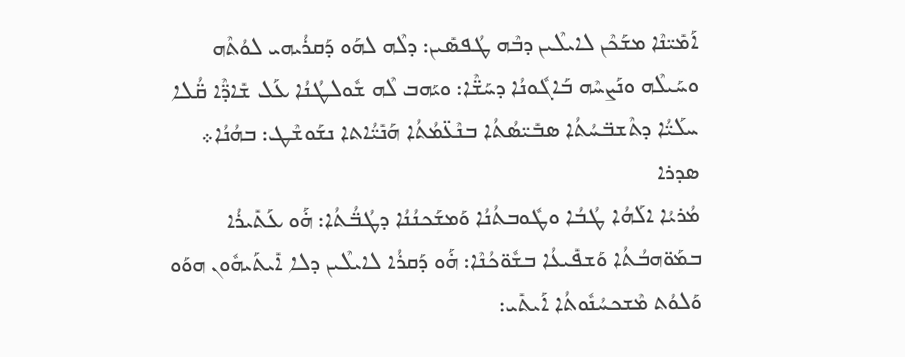ܐܰܡܺܝ̈ܢܶܐ ܡܫܰܟܶܢ ܠܐܝܠܶܝܢ ܕܒܶܗ ܛܳܦܣܺܝܢ: ܕܠܶܗ ܠܗܰܘ ܕܰܩܪܳܝܗܝ ܠܘܳܬܶܗ ܘܚܰܝܠܶܗ ܘܢܰܨܚܶܗ ܒܰܐܓܽܘܢܳܐ ܕܚܰܫ̈ܶܐ: ܘܝܰܗܒ ܠܶܗ ܫܽܘܠܛܳܢܳܐ ܥܰܠ ܫܺܐܕ̈ܶܐ ܩ̈ܳܠܐ ܚܠܰܝ̈ܳܐ ܕܬܶܫܒ̈ܚܳܬܳܐ ܣܒܺܝ̈ܣܳܬܳܐ ܒܢܶܥ̈ܡܳܬܳܐ ܗܰܢܺܝ̈ܳܐܬܐ ܢܫܰܘܫܶܛ: ܒܗܳܢܳܐ܀
ܣܕܪܐ
ܡܳܪܝܳܐ ܐܠܰܗܳܐ ܛܳܒܳܐ ܘܛܽܘܒܬܳܢܳܐ ܘܰܡܫܰܟܢܳܢܳܐ ܕܛܳܒ̈ܳܬܳܐ: ܗ̇ܰܘ ܥܰܬܺܝܪܳܐ ܒܡܰܘ̈ܗܒܳܬܳܐ ܘܰܫܦܺܝܥܳܐ ܒܫܽܘ̈ܟܳܢܶܐ: ܗ̇ܰܘ ܕܰܩܪܳܐ ܠܐܝܠܶܝܢ ܕܠܐ ܐܺܝܬܰܝܗܽܘܢ ܗܘܰܘ ܘܰܠܘܳܬ ܡܶܫܟܚܳܢܽܘܬܳܐ ܐܰܝܬܺܝ: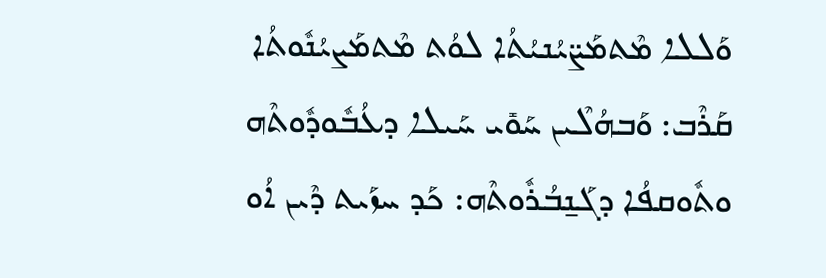ܘܰܠܠܐ ܡܶܬܡܰܨ̈ܝܳܢܝܳܬܳܐ ܠܘܳܬ ܡܶܬܡܰܨܝܳܢܽܘܬܳܐ ܩܰܪܶܒ: ܘܰܒܗܳܠܶܝܢ ܚܰܘܺܝ ܚܰܝܠܐ ܕܥܳܒܽܘܕܽܘܬܶܗ ܘܬܽܘܩܦܳܐ ܕܓܰܢ̱ܒܳܪܽܘܬܶܗ: ܟܰܕ ܚܙܰܝܬ ܕܶܝܢ ܐܳܘ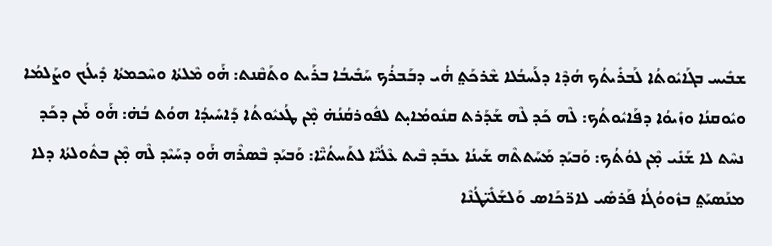ܫܒܺܝܚ ܒܓܰܐܝܽܘܬܳܐ ܠܰܒܪܺܝܬܳܟ ܗܳܕܶܐ ܕܠܰܚܒܳܠܐ ܫܶܪܟܰܬ݀ ܗ̇ܳܝ ܕܒܰܒܪܳܟ ܚܰܒܺܝܒܳܐ ܒܪܰܝܬ ܘܬܰܩܶܢܬ: ܗ̇ܰܘ ܡܶܠܬܳܐ ܘܚܶܟܡܬܳܐ ܕܺܝܠܳܟ ܘܨܰܠܡܳܐ ܘܝܽܘܩܢܳܐ ܘܙܺܝܘܳܐ ܕܦܰܐܝܽܘܬܳܟ: ܠܶܗ ܟܰܕ ܠܶܗ ܫܰܕܰܪܬ ܩܢܽܘܡܳܐܝ̣ܬ ܠܦܽܘܪܩܳܢܳܗ̇ ܡ̣ܶܢ ܛܳܥܝܽܘܬܳܐ ܕܰܐܚܺܝܕܳܐ ܗܘܳܬ ܒܳܗ̇: ܗ̇ܰܘ ܡ̇ܰܢ ܕܟܰܕ ܢܚܶܬ ܠܐ ܫܰܢܺܝ ܡ̣ܶܢ ܠܘܳܬܳܟ: ܘܰܒܝܰܕ ܡܰܚܰܬܬܶܗ ܫܰܝܢܳܐ ܥܒܰܕ ܒܶܝܬ ܥܶܠܳܝ̈ܶܐ ܠܬܰܚܬܳܝ̈ܶܐ: ܘܰܒܝܰܕ ܒܶܣܪܶܗ ܗ̇ܰܘ ܕܚܰܝܶܕ ܠܶܗ ܡ̣ܶܢ ܒܬܽܘܠܬܳܐ ܕܠܐ ܡܢܰܣܝܰܬ݀ ܒܙܽܘܘܳܓܳܐ ܦܰܪܣܺܝ ܠܐܪ̈ܟܰܐܣ ܘܰܠܫܰܠܺܝ̈ܛܳܢܶܐ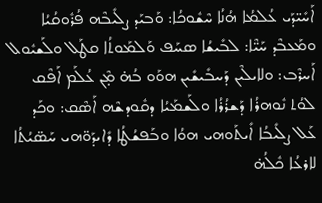ܐܰܚܺܝ̈ܕܰܝ ܥܳܠܡܳܐ ܗܳܢܳܐ ܚܶܫܽܘܟܳܐ: ܘܰܒܝܰܕ ܨܠܺܝܒܶܗ ܦܳܪܽܘܩܳܝܳܐ ܘܡܰܥܒܶܕ ܚܰܝ̈ܶܐ: ܠܒܺܝܫܳܐ ܣܚܰܦ ܘܰܠܡܰܘܬܳܐ ܩܛܰܠ ܘܠܰܫܝܽܘܠ ܐܰܚܪܶܒ: ܘܠܐܝܠܶܝܢ ܕܰܚܒܺܝܫܺܝܢ ܗܘܰܘ ܒܳܗ̇ ܡ̣ܶܢ ܥܳܠܰܡ ܐܰܦܶܩ ܠܘܳܬ ܢܽܘܗܪܳܐ ܕܰܫܪܳܪܳܐ ܘܠܰܫܡܰܝܳܐ ܕܩܽܘܕܫܶܗ ܐܰܣܶܩ: ܘܟܰܕ ܥܰܠ ܨܠܺܝܒܳܐ ܐܺܝܬܰܘܗܝ ܗܘܳܐ ܘܒܰܦܫܳܛܳܐ ܕܺܐܝܕܰܘ̈ܗܝ ܚܰܣ̈ܝܳܬܳܐ ܠܐܪܥܳܐ ܟܽܠܳܗ̇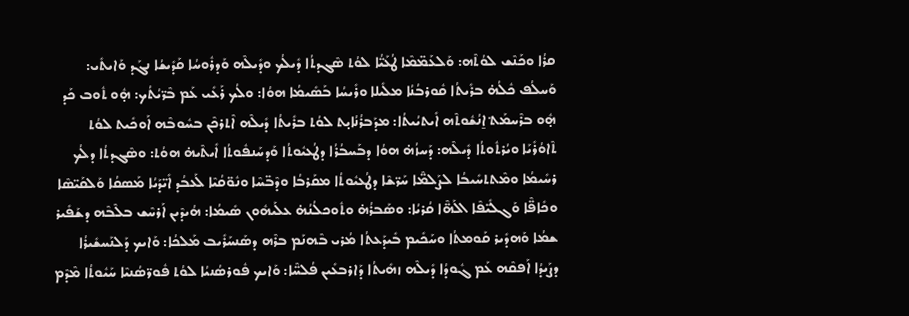ܩܪܳܐ ܘܟܰܢܶܫ ܠܘܳܬܶܗ: ܘܰܠܥܰܡ̈ܡܶܐ ܛܳܥܰܝ̈ܳܐ ܠܘܳܬ ܣܶܓܕܬܳܐ ܕܺܝܠܳܟ ܘܕܺܝܠܶܗ ܘܰܕܪܽܘܚܳܐ ܩܰܕܺܝܫܳܐ ܢܓܰܕ ܘܰܐܝܬܺܝ: ܘܰܚܠܳܦ ܟܽܠܳܗ̇ ܒܪܺܝܬܳܐ ܩܽܘܪܒܳܢܳܐ ܡܠܺܝܠܐ ܘܪܺܝܚܳܐ ܒܰܣܺܝܡܳܐ ܗܘܳܐ: ܘܠܳܟ ܪܰܥܺܝ ܥܰܡ ܒܶܪ̈ܝܳܬܳܟ: ܗ̣ܽܘ ܬܽܘܒ ܟܰܕ ܗ̣ܽܘ ܒܪܶܚܡܰܬ݀ ܐ̱ܢܳܫܽܘܬܶܗ ܐܺܝܬܝܳܝܬܳܐ: ܡܕܰܒܪܳܢܳܐܝ̣ܬ ܠܘܳܬ ܒܪܺܝܬܳܐ ܕܺܝܠܶܗ ܐܶܬܪܟܶܢ ܒܚܽܘܒܶܗ ܐܰܘܟܺܝܬ ܠܘܳܬ ܬܶܐܘܳܪܺܝܰܐ ܘܝܳܪܬܽܘܬܳܐ ܕܺܝܠܶܗ: ܕܰܚܙܳܗ̇ ܗܘܳܐ ܕܒܰܚܒܳܪܳܐ ܕܛܳܥܝܽܘܬܳܐ ܘܰܕܚܰܢܦܽܘܬܳܐ ܐܺܝܬܶܝܗ̇ ܗܘܳܬ: ܘܣܶܓܕܬܳܐ ܕܠܳܟ ܪܚܺܝܡܳܐ ܘܡܶܬܬܚܺܝܒܳܐ ܠܨܰܠܡ̈ܶܐ ܚܰܪ̈ܫܶܐ ܕܛܳܥܝܽܘܬܳܐ ܡܩܰܪܒܳܐ ܘܕܶܒ̈ܚܶܐ ܘܢܽܘ̈ܩܳܝܶܐ ܠܰܥܒܳܕ ܐܺܝ̈ܕܰܝܳܐ ܡܰܣܩܳܐ ܘܰܠܩܰܝ̈ܣܶܐ ܘܟܺܐܦ̈ܶܐ ܘܰܓܠܺܝ̈ܦܶܐ ܐܠܰܗ̈ܶܐ ܩܳܪܝܳܐ: ܘܣܰܒܪܳܗ̇ ܘܬܽܘܟܠܳܢܳܗ̇ ܥܠܰܝܗܽܘܢ ܣܺܝܡܳܐ: ܗܳܝܕܶܝܢ ܐܰܪܚܶܫ ܒܠܶܒܶܗ ܕܫܰܦܺܝܪ ܫܡܳܐ ܘܰܗܕܺܝܪ ܩܰܘܡܬܳܐ ܘܚܰܟܺܝܡ ܒܺܝܕܰܥܬܳܐ ܡܳܪܝ ܒܶܗܢܰܡ ܒܪܶܗ ܕܣܰܢܚܰܪܺܝܒ ܡܰܠܟܳܐ: ܘܰܐܝܟ ܕܰܠܢܰܚܫܺܝܪܳܐ ܕܨܰܝܕܳܐ ܐܰܦܩܶܗ ܥܰܡ ܓܽܘܕܳܐ ܕܺܝܠܶܗ ܙܗܺܝܬܳܐ ܕܰܐܪܒܥܺܝܢ ܦܳܠܚ̈ܶܐ: ܘܰܐܝܟ ܦܽܘܪܣܳܢܝܳܐ ܠܘܳܬ ܦܽܘܪ̈ܣܳܢܝܶܐ ܚܰܝܽܘܬܳܐ ܡܶܕܶܡ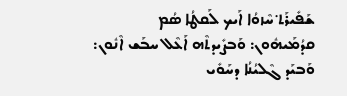ܫܰܦܺܝܪܰܬ݀ ܚܶܙܘܳܐ ܐܰܝܟ ܠܰܩܛܳܐ ܣܳܡ ܩܕܳܡܰܝܗܽܘܢ: ܘܰܒܨܺܝܕܬܶܗ ܐܰܥܶܠ ܚܒܰܫ ܐܶܢܽܘܢ: ܘܰܒܝܰܕ ܓܶܠܝܳܢܳܐ ܕܚܰܘܺܝ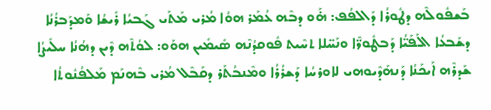ܒܰܫܦܽܘܠܶܗ ܕܛܽܘܪܳܐ ܕܰܐܠܦܳܦ: ܗ̇ܰܘ ܕܒܶܗ ܥܳܡܰܪ ܗܘܳܐ ܡܳܪܝ ܡܰܬܰܝ ܓܰܒܝܳܐ ܪܺܝܫܳܐ ܘܰܡܕܰܒܪܳܢܳܐ ܕܫܰܒܥܳܐ ܐܠܰܦܰܝ̈ܳܐ ܕܰܒܛܽܘܪ̈ܶܐ ܘܢܰܚ̈ܠܐ ܬܚܶܝܬ ܦܽܘܩܕܳܢܶܗ ܣܺܝܡܺܝܢ ܗܘܰܘ: ܠܘܳܬܶܗ ܕܶܝܢ ܕܗܳܢܳܐ ܚܠܺܝܨܳܐ ܫܰܕܪܶܗ ܐܰܝܟܰܢܳܐ ܕܰܢܗܰܕܶܝܘܗܝ ܠܐܘܪܚܳܐ ܕܰܫܪܳܪܳܐ ܘܡܶܢܒܳܬܰܪ ܕܩܰܒܶܠ ܡܳܪܝ ܒܶܗܢܰܡ ܡܰܠܦܳܢܽܘܬܳܐ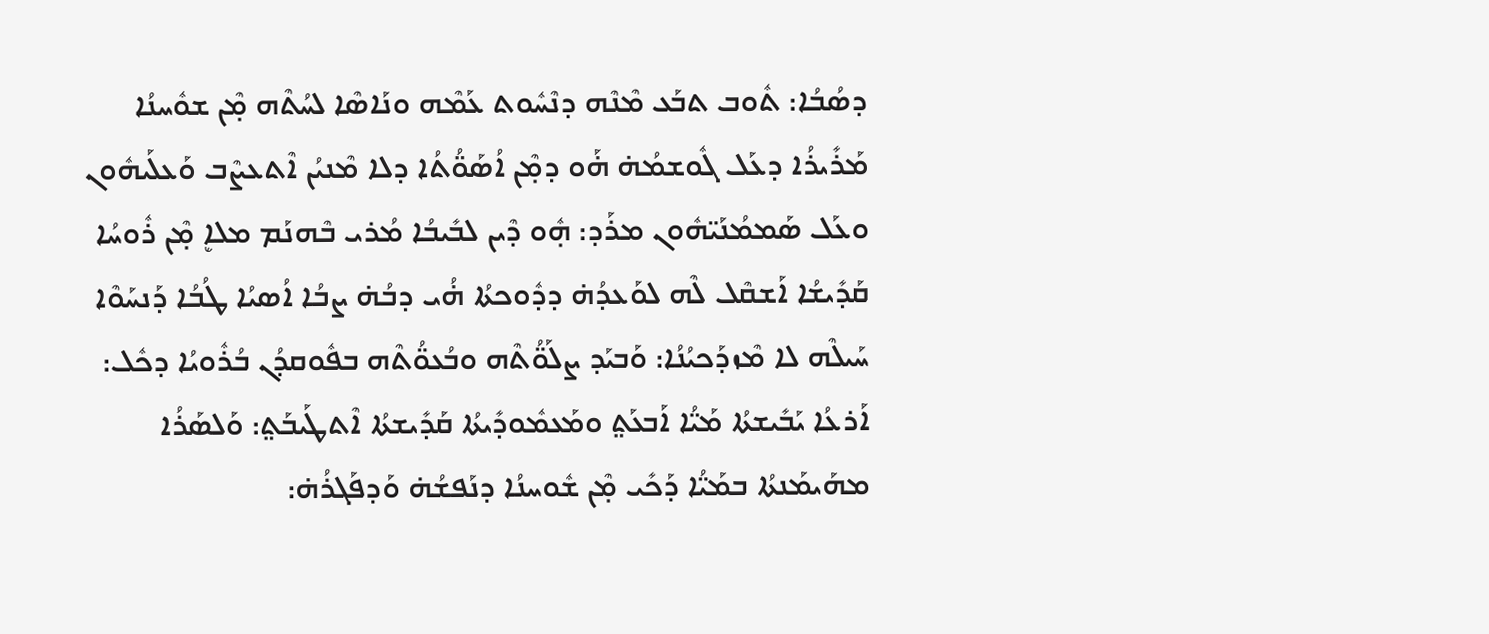ܕܣܳܒܳܐ: ܬܽܘܒ ܬܒܰܥ ܡܶܢܶܗ ܕܢܶܚܽܘܬ ܥܰܡܶܗ ܘܢܰܐܣܶܐ ܠܚܳܬܶܗ ܡ̣ܶܢ ܫܘܽܚܢܳܐ ܡܰܪܺܝܪܳܐ ܕܥܰܠ ܓܽܘܫܡܳܗ̇ ܗ̇ܰܘ ܕܡ̣ܶܢ ܐܳܣܰܘ̈ܳܬܳܐ ܕܠܐ ܡܶܢܝܳܢ ܐܶܬܥܨܶܒ ܘܰܥܠܰܝܗܽܘܢ ܘܥܰܠ ܣܰܡܡܳܢܰܝ̈ܗܽܘܢ ܡܪܰܕ: ܗ̣ܽܘ ܕܶܝܢ ܠܒܺܝܒܳܐ ܡܳܪܝ ܒܶܗܢܰܡ ܡܠܐܷ ܡ̣ܶܢ ܪܽܘܚܳܐ ܩܰܕܺܝܫܳܐ ܐܰܫܩܶܠ ܠܶܗ ܠܘܰܥܕܳܗ̇ ܕܕܽܘܟܬܳܐ ܗ̇ܳܝ ܕܒܳܗ̇ ܨܒܳܐ ܐܳܣܝܳܐ ܛܳܒܳܐ ܕܰܢܚܰܘܶܐ ܚܰܝܠܶܗ ܠܐ ܡܶܙܕܰܟܝܳܢܳܐ: ܘܰܒܝܰܕ ܨܠܰܘ̈ܳܬܶܗ ܘܒܳܥܘ̈ܳܬܶܗ ܒܦܽܘܩܕܳܢ ܒܳܪܽܘܝܳܐ ܕܟܽܠ: ܐܰܪܥܳܐ ܝܰܒܺܝܫܬܳܐ ܡܰܝ̈ܳܐ ܐܰܒܥܰܬ݀ ܘܡܰܥܡܽܘܕܺܝܬܳܐ ܩܰܕܺܝܫܬܳܐ ܐܶܬܛܰܝܒܰܬ݀: ܘܰܠܣܰܪܳܐ ܡܗܰܝܡܰܢܬܳܐ ܒܡܰܝ̈ܳܐ ܕܰܟܺܝ ܡ̣ܶܢ ܫܽܘܚܢܳܐ ܕܢܰܦܫܳܗ̇ ܘܰܕܦܰܓܪܳܗ̇: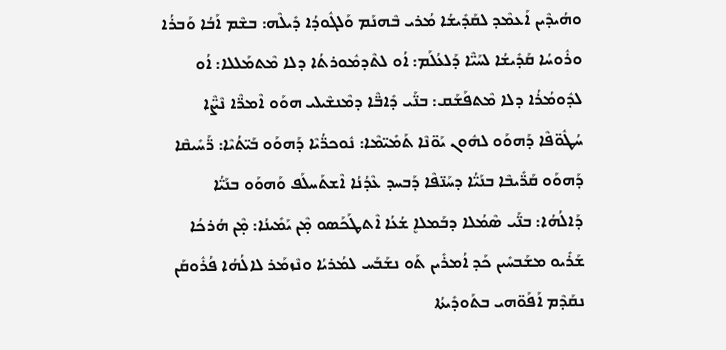ܘܗܳܝܕܶܝܢ ܐܰܥܡܶܕ ܠܩܰܕܺܝܫܳܐ ܡܳܪܝ ܒܶܗܢܰܡ ܘܰܠܓܽܘܕܳܐ ܕܺܝܠܶܗ: ܒܫܶܡ ܐܰܒܳܐ ܘܰܒܪܳܐ ܘܪܽܘܚܳܐ ܩܰܕܺܝܫܳܐ ܠܚܰܝ̈ܶܐ ܕܰܠܥܳܠܰܡ: ܐܳܘ ܠܬܶܕܡܽܘܪܬܳܐ ܕܠܐ ܡܶܬܡܰܠܠܐ: ܐܳܘ ܠܕܽܘܡܳܪܳܐ ܕܠܐ ܡܶܬܦܰܫܰܩ: ܒܢ̈ܰܝ ܕܺܐܒ̈ܶܐ ܕܡܶܢܫܶܝܠܝ ܗܘܰܘ ܐܶܡܪ̈ܶܐ ܢܶܨ̈ܶܐ ܚܳܛܽܘ̈ܦܶܐ ܕܰܗܘܰܘ ܠܗܽܘܢ ܝܰܘ̈ܢܶܐ ܬܰܡܺܝ̈ܡܶܐ: ܢܽܘܟܪ̈ܳܝܶܐ ܕܰܗܘܰܘ ܒܰܝ̈ܬܳܝܶܐ: ܪ̈ܰܚܺܝܩܶܐ ܕܰܗܘܰܘ ܩܰܪ̈ܺܝܒܶܐ ܒܢܰܝ̈ܳܐ ܕܚܰܢ̈ܦܶܐ ܕܰܒܚܕ ܥܶܕܳܢܳܐ ܐܶܫܬܰܚܠܰܦ ܘܰܗܘܰܘ ܒܢܰܝ̈ܳܐ ܕܰܐܠܳܗܳܐ: ܒܢ̈ܰܝ ܣܶܡܳܠܐ ܕܒܰܡܠܐܷ ܫܳܥܳܐ ܐܶܬܛܰܟܰܣܘ ܡ̣ܶܢ ܝܰܡܺܝܢܳܐ: ܡ̣ܶܢ ܗܳܪܟܳܐ ܫܰܪܺܝܘ ܡܫܰܒܚܺܝܢ ܟܰܕ ܐܳܡܪܺܝܢ ܬܰܘ ܢܫܰܒܰܚ ܠܡܳܪܝܳܐ ܘܢܶܙܡܰܪ ܠܐܠܳܗܳܐ ܦܳܪܽܘܩܰܢ ܢܩܰܕܶܡ ܐܰܦܰܘ̈ܗܝ ܒܬܰܘܕܺܝܬܳܐ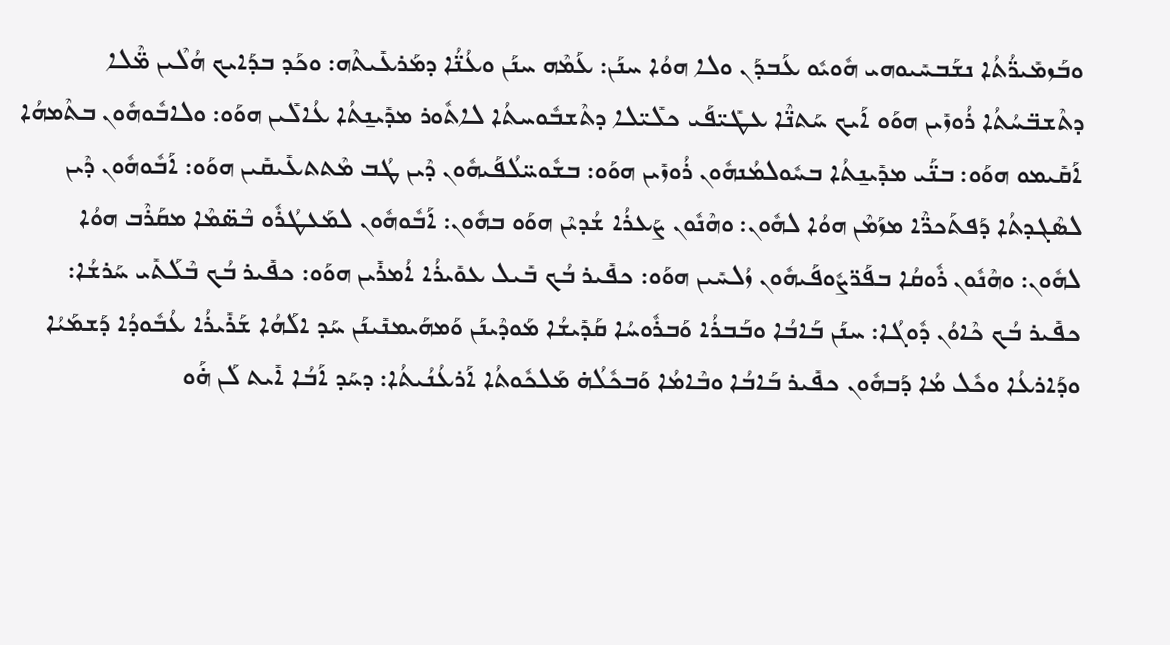ܘܒܰܙܡܺܝܪ̈ܳܬܳܐ ܢܫܰܒܚܺܝܘܗܝ ܗܽܘܝܽܘ ܥܰܒܕܰܢ ܘܠܐ ܗܘܳܐ ܚܢܰܢ: ܥܰܡܶܗ ܚܢܰܢ ܘܥܳܢ̈ܳܐ ܕܡܰܪܥܺܝܬܶܗ: ܘܟܰܕ ܒܕܰܐܝܟ ܗܳܠܶܝܢ ܡ̈ܶܠܐ ܕܬܶܫܒ̈ܚܳܬܳܐ ܪܳܘܙܺܝܢ ܗܘܰܘ ܐܰܝܟ ܚܰܬܢ̈ܶܐ ܥܛܺܝ̈ܦܰܝ ܟܠܺܝ̈ܠܐ ܕܬܶܫܒܽܘܚܬܳܐ ܠܐܬܽܘܪ ܡܕܺܝܢ̱ܬܳܐ ܥܳܐܠܺܝܢ ܗܘܰܘ: ܘܠܐܒܽܘܗܽܘܢ ܒܬܶܡܗܳܐ ܐܰܩܺܝܡܘ ܗܘܰܘ: ܒܢ̈ܰܝ ܡܕܺܝܢ̱ܬܳܐ ܒܚܽܘܠܡܳܢܗܽܘܢ ܪܳܘܙܺܝܢ ܗܘܰܘ: ܒܫܽܘܚ̈ܠܳܦܰܝܗܽܘܢ ܕܶܝܢ ܛܳܒ ܡܶܬܬܥܺܝܩܺܝܢ ܗܘܰܘ: ܐܰܒܽܘܗܽܘܢ ܕܶܝܢ ܠܣܶܓܕܬܳܐ ܕܰܦܬܰܟܪ̈ܶܐ ܡܙܰܡܶܢ ܗܘܳܐ ܠܗܽܘܢ: ܘܗܶܢܽܘܢ ܨܰܥܪܳܐ ܫܳܕܝܶܢ ܗܘܰܘ ܒܗܽܘܢ: ܐܰܒܽܘܗܽܘܢ ܠܡܰܥܛܳܪܽܘ ܒܶܣ̈ܡܶܐ ܡܩܰܪܶܒ ܗܘܳܐ ܠܗܽܘܢ: ܘܗܶܢܽܘܢ ܪܽܘܩܳܐ ܒܦܰܪ̈ܨܽܘܦܰܝܗܽܘܢ ܙܳܠܚܺܝܢ ܗܘܰܘ: ܟܦܺܝܪ ܒܳܟ ܒܺܝܠ ܥܘܺܝܪܳܐ ܐܳܡܪܺܝܢ ܗܘܰܘ: ܟܦܺܝܪ ܒܳܟ ܒܶܠܰܬܺܝ ܚܰܪܫܳܐ: ܟܦܺܝܪ ܒܳܟ ܟܶܐܘܳܢ ܕܽܘܓܳܐ: ܚܢܰܢ ܒܰܐܒܳܐ ܘܒܰܒܪܳܐ ܘܰܒܪܽܘܚܳܐ ܩܰܕܺܝܫܳܐ ܡܰܘܕܶܝܢܰܢ ܘܰܡܗܰܝܡܢܺܝܢܰܢ ܚܰܕ ܐܠܰܗܳܐ ܫܰܪܺܝܪܳܐ ܥܳܒܽܘܕܳܐ ܕܰܫܡܰܝܳܐ ܘܕܰܐܪܥܳܐ ܘܟܽܠ ܡܳܐ ܕܰܒܗܽܘܢ ܟܦܺܝܪ ܒܰܐܒܳܐ ܘܒܶܐܡܳܐ ܘܰܒܟܽܠܳܗ̇ ܡܰܠܟܽܘܬܳܐ ܐܰܪܥܳܢܳܝܬܳܐ: ܕܚܰܕ ܐܰܒܳܐ ܐܺܝܬ ܠܰܢ ܗ̇ܰܘ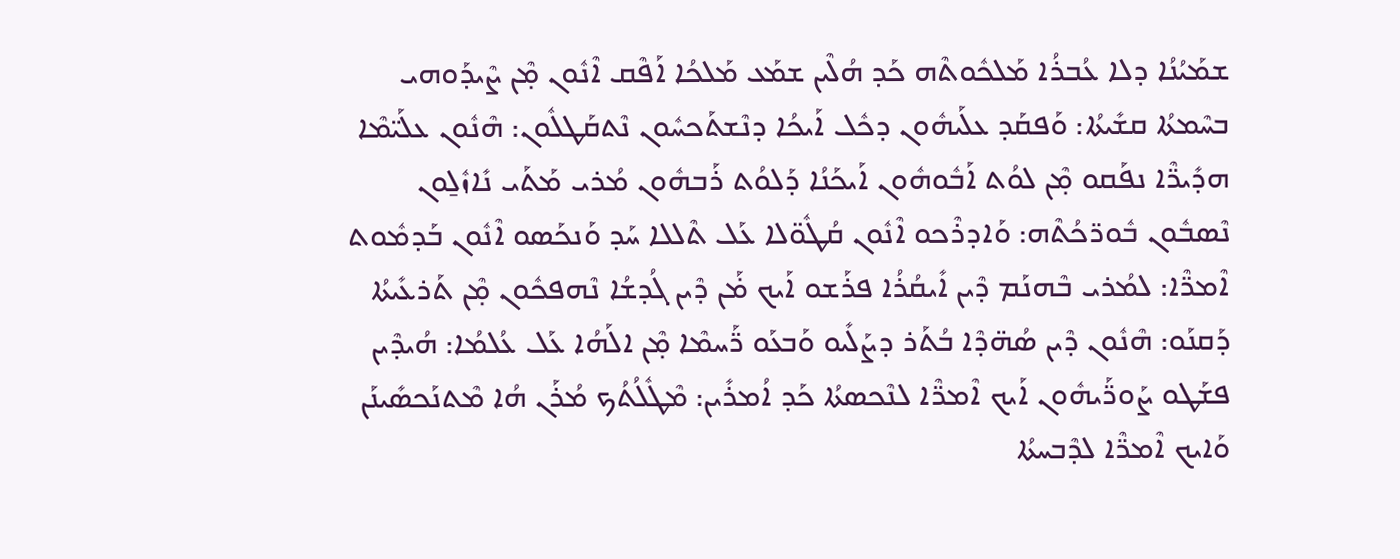ܫܡܰܝܳܢܳܐ ܕܠܐ ܥܳܒܪܳܐ ܡܰܠܟܽܘܬܶܗ ܟܰܕ ܗܳܠܶܝܢ ܫܡܰܥ ܡܰܠܟܳܐ ܐܰܦܶܩ ܐܶܢܽܘܢ ܡ̣ܶܢ ܨܶܝܕܰܘܗܝ ܒܚܶܡܬܳܐ ܩܫܺܝܬܳܐ: ܘܰܦܩܰܕ ܥܠܰܝܗܽܘܢ ܕܟܽܠ ܐܰܝܟܳܐ ܕܢܶܫܬܰܟܚܽܘܢ ܢܶܬܩܰܛܠܽܘܢ: ܗܶܢܽܘܢ ܥܠܰܝ̈ܡܶܐ ܗܕܺܝܪ̈ܶܐ ܢܦܰܩܘ ܡ̣ܶܢ ܠܘܳܬ ܐܰܒܽܘܗܽܘܢ ܐܰܝܟܰܢܳܐ ܕܰܠܘܳܬ ܪܰܒܗܽܘܢ ܡܳܪܝ ܡܰܬܰܝ ܢܺܐܙܽܠ̱ܘܢ ܢܶܣܒܽܘܢ ܒܽܘܪ̈ܟܳܬܶܗ: ܘܰܐܕܪܶܟܘ ܐܶܢܽܘܢ ܩܳܛܽܘ̈ܠܐ ܥܰܠ ܬܶܠܠܐ ܚܰܕ ܘܰܢܟܰܣܘ ܐܶܢܽܘܢ ܒܰܕܡܽܘܬ ܐܶܡܪ̈ܶܐ: ܠܡܳܪܝ ܒܶܗܢܰܡ ܕܶܝܢ ܐܺܝܩܳܪܳܐ ܦܪܰܫܘ ܐܰܝܟ ܡ̇ܰܢ ܕܶܝܢ ܓܳܕܫܳܐ ܢܶܗܦܟܽܘܢ ܡ̣ܶܢ ܬܰܪܥܺܝܬܳܐ ܕܰܩܢܰܘ: ܗܶܢܽܘܢ ܕܶܝܢ ܣܳܗ̈ܕܶܐ ܒܳܬܰܪ ܕܨܰܠܺܝܘ ܘܰܒܥܰܘ ܪ̈ܰܚܡܶܐ ܡ̣ܶܢ ܐܠܰܗܳܐ ܥܰܠ ܥܳܠܡܳܐ: ܗܳܝܕܶܝܢ ܦܫܰܛܘ ܨܰܘܪ̈ܰܝܗܽܘܢ ܐܰܝܟ ܐܶܡܪ̈ܶܐ ܠܢܶܟܣܬܳܐ ܟܰܕ ܐܳܡܪܺܝܢ: ܡܶܛܽܠܳܬܳܟ ܡܳܪܰܢ ܗܳܐ ܡܶܬܢܰܟܣܺܝܢܰܢ ܘܰܐܝܟ ܐܶܡܪ̈ܶܐ ܠܕܶܒܚܬܳܐ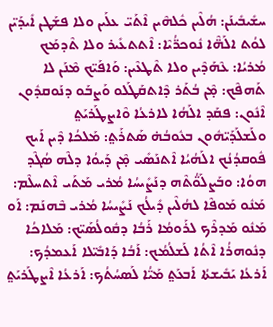ܚܫܺܝܒܺܝܢܰܢ: ܗܳܠܶܝܢ ܟܽܠܗܶܝܢ ܐܶܬܰܝ̈ ܥܠܰܝܢ ܘܠܐ ܦܫܰܛܢ ܐܺܝܕܰܝ̈ܢ ܠܘܳܬ ܐܠܰܗ̈ܶܐ ܢܽܘܟܪ̈ܳܝܶܐ: ܐܶܬܬܥܺܝܪ ܘܠܐ ܬܶܕܡܰܟ ܡܳܪܝܳܐ: ܥܶܗܰܕܶܝܢ ܘܠܐ ܬܶܛܥܶܝܢ: ܘܰܐܦܰܝ̈ܟ ܡܶܢܰܢ ܠܐ ܬܰܗܦܶܟ: ܡ̣ܶܢ ܒܳܬܰܪ ܕܶܐܬܩܰܛܰܠܘ ܘܰܨܒܰܘ ܕܢܰܘܩܕܽܘܢ ܐܶܢܽܘܢ: ܦܩܰܕ ܐܠܰܗܳܐ ܠܐܪܥܳܐ ܘܶܐܨܛܰܪܝܰܬ݀ ܘܠܰܫܠܰܕܰܝ̈ܗܽܘܢ ܒܥܽܘܒܳܗ̇ ܣܰܬܪܰܬ݀: ܡܰܠܟܳܐ ܕܶܝܢ ܐܰܝܟ ܦܽܘܩܕܳܢܳܟ ܐܠܰܗܳܝܳܐ ܐܶܬܢܰܣܺܝ ܡ̣ܶܢ ܕܰܝܘܳܐ ܕܠܶܗ ܣܳܓܶܕ ܗܘܳܐ: ܘܒܰܨܠܰܘ̈ܳܬܶܗ ܕܢܰܨܺܝܚܳܐ ܡܳܪܝ ܡܰܬܰܝ ܐܶܬܚܠܶܡ: ܡܰܢܽܘ ܡܰܘܦܶܐ ܠܗܳܠܶܝܢ ܕܺܝܠܳܟ ܢܰܨܺܝܚܳܐ ܡܳܪܝ ܒܶܗܢܰܡ: ܐܰܘ ܡܰܢܽܘ ܡܰܕܪܶܟ ܠܪܰܘܡܳܐ ܪܰܒܳܐ ܕܩܽܘܠܳܣܰܝ̈ܟ: ܡܰܠܐܟܳܐ ܕܢܽܘܗܪܳܐ ܐܶܬܳܐ ܠܰܫܠܳܡܳܟ: ܐܰܒܳܐ ܕܰܐܒܺܝ̈ܠܐ ܐܰܥܡܕܳܟ: ܐܰܪܥܳܐ ܝܰܒܺܝܫܬܳܐ ܐܰܒܥܰܬ݀ ܡܰܝ̈ܳܐ ܠܰܣܚܳܬܳܟ: ܐܰܪܥܳܐ ܐܶܨܛܰܪܝܰܬ݀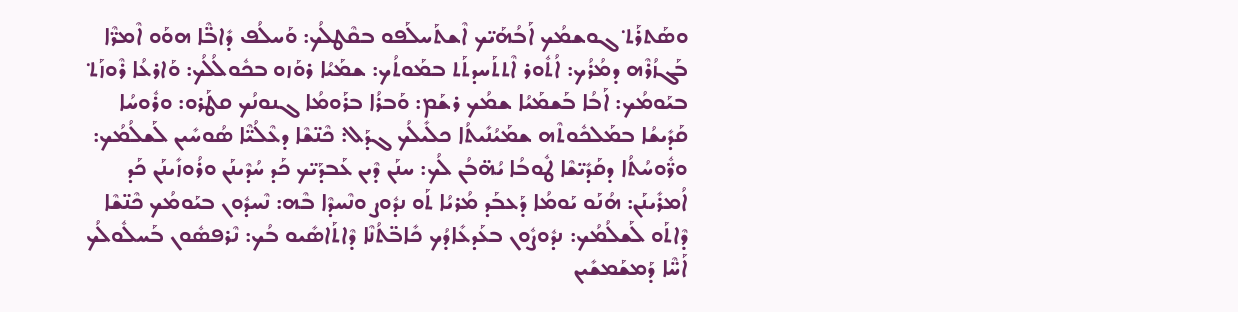ܘܣܰܬܪܰܬ݀ ܓܘܫܡܳܟ ܐܰܒܳܗܰܝ̈ܟ ܐܶܫܬܰܚܠܰܦܘ ܒܩܶܛܠܳܟ: ܘܰܚܠܳܦ ܕܺܐܒ̈ܶܐ ܗܘܰܘ ܐܶܡܪ̈ܶܐ ܒܰܓܙܳܪܶܗ ܕܡܳܪܳܟ: ܐܳܬܽܘܪ ܐܶܬܬܰܚܕܬܰܬ ܒܡܰܘܬܳܟ: ܫܡܰܝܳܐ ܪܘܰܙܘ ܒܟܽܘܠܳܠܳܟ: ܘܰܐܪܥܳܐ ܪܶܘܙܰܬ݀ ܒܝܰܘܡܳܟ: ܐܰܒܳܐ ܒܰܫܡܰܝܳܐ ܫܡܳܟ ܪܫܰܡ: ܘܰܒܪܳܐ ܒܪܰܘܡܳܐ ܓܢܘܢܳܟ ܩܛܰܪܘ: ܘܪܽܘܚܳܐ ܩܰܕܺܝܫܳܐ ܒܡܰܠܟܽܘܬܶܗ ܫܡܰܝܳܢܺܝܬܳܐ ܟܠܺܝܠܳܟ ܓܕܰܠ: ܟܶܢ̈ܫܶܐ ܕܥܶܠܳܝ̈ܶܐ ܣܳܘܚܺܝܢ ܠܰܫܠܳܡܳܟ: ܘܪ̈ܽܘܚܳܬܳܐ ܕܩܰܕܺܝ̈ܫܶܐ ܛܽܘܒܳܐ ܝܳܗ̈ܒܳܢ ܠܳܟ: ܚܢܰܢ ܕܶܝܢ ܥܰܒܕܰܝ̈ܟ ܟܰܕ ܚܳܕܶܝܢܰܢ ܘܪܳܘܙܺܝܢܰܢ ܟܰܕ ܐܳܡܪܺܝܢܰܢ: ܗܳܢܰܘ ܝܰܘܡܳܐ ܕܰܥܒܰܕ ܡܳܪܝܳܐ ܬܰܘ ܢܕܽܘܨ ܘܢܶܚܕܶܐ ܒܶܗ: ܢܶܚܕܽܘܢ ܒܝܰܘܡܳܟ ܟܶܢ̈ܫܶܐ ܕܶܐܬܰܘ ܠܰܫܠܳܡܳܟ: ܢܕܽܘܨܽܘܢ ܒܥܰܕܥܺܐܕܳܟ ܟܺܐܒ̈ܬܳܢܶܐ ܕܶܐܬܰܐܣܺܝܘ ܒܳܟ: ܢܶܪܦܣܽܘܢ ܒܰܚܠܽܘܠܳܟ ܐܰܚ̈ܶܐ ܕܰܡܫܰܡܫܺܝܢ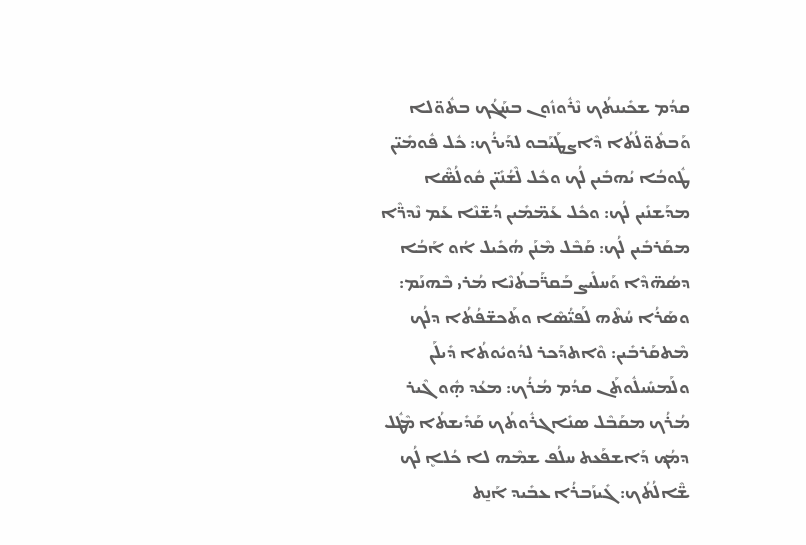ܩܕܳܡ ܫܟܺܝܢܬܳܟ ܢܶܪܽܘܙܽܘܢ ܒܚܰܓܳܟ ܒܬܽܘ̈ܠܐ ܘܰܒܬܽܘ̈ܠܳܬܳܐ ܕܶܐܨܛܰܝܰܒܘ ܠܕܰܝܪܳܟ: ܟܽܠ ܦܽܘܡܺܝ̈ܢ ܛܽܘܒܳܐ ܝܳܗܒܺܝܢ ܠܳܟ ܘܟܽܠ ܠܶܫܳܢܺܝ̈ܢ ܩܽܘܠܳܣ̈ܶܐ ܡܕܰܫܢܺܝܢ ܠܳܟ: ܘܟܽܠ ܥܰܡ̈ܡܺܝܢ ܕܳܫ̈ܢܶܐ ܥܰܡ ܢܶܕܪ̈ܶܐ ܡܩܰܪܒܺܝܢ ܠܳܟ: ܩܰܒܶܠ ܡܶܢܰܢ ܗܳܟܺܝܠ ܐܳܘ ܐܰܒܳܐ ܕܣܳܗ̈ܕܶܐ ܘܰܚܠܺܝܨ ܒܰܩܪ̈ܰܒܬܳܢܶܐ ܡܳܪܝ ܒܶܗܢܰܡ: ܘܣܰܪܳܐ ܚܳܬܶܗ ܠܰܦܝ̈ܳܣܶܐ ܘܬܰܟܫ̈ܦܳܬܳܐ ܕܠܳܟ ܡܶܬܩܰܪܒܺܝܢ: ܘܶܐܬܕܰܟܪ ܠܕܳܘܝܽܘܬܳܐ ܕܺܝܠܰܢ ܘܠܰܡܚܺܝܠܽܘܬܰܢ ܩܕܳܡ ܡܳܪܳܟ: ܡܥܳܕ ܗ̣ܽܘ ܓܶܝܪ ܡܳܪܳܟ ܡܩܰܒܶܠ ܣܢܺܐܓܪܽܘܬܳܟ ܩܰܕܺܝܫܬܳܐ ܡܶܛܽܠ ܕܡܳܟ ܕܰܐܫܦܰܥܬ ܚܠܳܦ ܫܡܶܗ ܠܐ ܟܳܠܐܷ ܠܳܟ ܫ̈ܶܐܠܳܬܳܟ: ܓܺܝܙܰܒܪܳܐ ܥܒܺܝܕ ܐܰܢ̱ܬ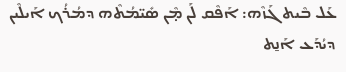ܥܰܠ ܒܶܝܬ ܓܰܙܶܗ: ܐܰܦܶܩ ܠܰܢ ܡ̣ܶܢ ܣܺܝ̈ܡܳܬܶܗ ܕܡܳܪܳܟ ܐܰܝܠܶܝܢ ܕܝܳܕܰܥ ܐܰܢ̱ܬ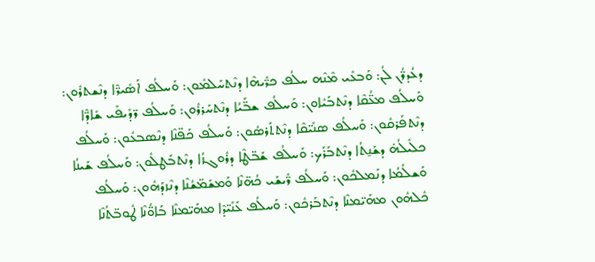ܕܥܳܕܪ̈ܳܢ ܠܳܢ: ܘܰܒܥܺܝ ܡܶܢܶܗ ܚܠܳܦ ܟܪ̈ܺܝܗܶܐ ܕܢܶܬܚܰܠܡܽܘܢ: ܘܰܚܠܳܦ ܐܰܣܺܝܪ̈ܶܐ ܕܢܶܫܬܪܽܘܢ: ܘܰܚܠܳܦ ܡܥ̈ܳܩܶܐ ܕܢܶܬܒܰܝܽܐܘܢ: ܘܰܚܠܳܦ ܫܒ̈ܰܝܳܐ ܕܢܶܬܚܰܪܪܽܘܢ: ܘܰܚܠܳܦ ܪ̈ܕܺܝܦܰܝ ܫܺܐܕ̈ܶܐ ܕܢܶܬܦܰܪܩܽܘܢ: ܘܰܚܠܳܦ ܣܢܺܝ̈ܩܶܐ ܕܢܶܬܬܰܪܣܽܘܢ: ܘܰܚܠܳܦ ܟܰܦ̈ܢܶܐ ܕܢܶܣܒܥܽܘܢ: ܘܰܚܠܳܦ ܟܠܺܝܠܳܗ̇ ܕܫܰܢ̱ܬܳܐ ܕܢܶܬܒܰܪܰܟ: ܘܰܚܠܳܦ ܫܰܒ̈ܛܶܐ ܕܪܽܘܓܙܳܐ ܕܢܶܬܒܰܛܠܽܘܢ: ܘܰܚܠܳܦ ܫܰܝܢܳܐ ܘܰܫܠܳܡܳܐ ܕܢܰܡܠܟܽܘܢ: ܘܰܚܠܳܦ ܪ̈ܺܝܫܰܝ ܟܳܗ̈ܢܶܐ ܘܰܡܫܰܡ̈ܫܳܢܶܐ ܕܢܶܙܕܰܗܽܘܢ: ܘܰܚܠܳܦ ܟܽܠܗܽܘܢ ܡܗܰܝ̈ܡܢܶܐ ܕܢܶܬܒܰܪܟܽܘܢ: ܘܰܚܠܳܦ ܥܰܢܺܝ̈ܕܶܐ ܡܗܰܝ̈ܡܢܶܐ ܒܰܐܘ̈ܳܢܶܐ ܛܽܘܒ̈ܬܳܢܶܐ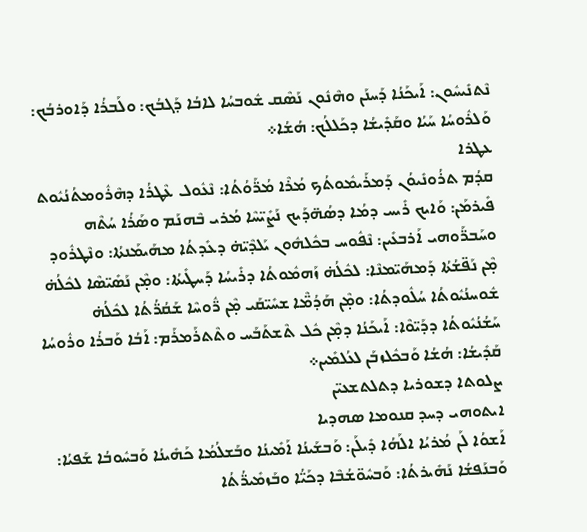ܢܶܬܢܺܝܚܽܘܢ: ܐܰܝܟܰܢܳܐ ܕܰܚܢܰܢ ܘܗܶܢܽܘܢ ܢܰܣܶܩ ܫܽܘܒܚܳܐ ܠܐܒܳܐ ܕܰܓܒܳܟ: ܘܠܰܒܪܳܐ ܕܰܐܘܪܒܳܟ: ܘܰܠܪܽܘܚܳܐ ܚܰܝܳܐ ܘܩܰܕܺܝܫܳܐ ܕܟܰܠܠܳܟ: ܗܳܫܳܐ܀
ܥܛܪܐ
ܩܕܳܡ ܬܪܳܘܢܺܝܘܳܢ ܕܰܡܪܰܝܡܽܘܬܳܟ ܡܳܪܶܐ ܡܳܪ̈ܰܘܳܬܳܐ: ܢܶܥܽܘܠ ܥܶܛܪܳܐ ܕܗܶܪܽܘܡܬܳܢܳܝܽܘܬ ܦܺܝܪܡܰܢ: ܘܰܐܝܟ ܪܺܝܚ ܕܡܳܐ ܕܣܳܗ̈ܕܰܝܟ ܢܰܨܺܝ̈ܚܶܐ ܡܳܪܝ ܒܶܗܢܰܡ ܘܣܰܪܳܐ ܚܳܬܶܗ ܘܚܰܒܪ̈ܰܘܗܝ ܐܰܪܒܥܺܝܢ: ܢܶܦܽܘܚ ܒܟܽܠܗܽܘܢ ܝܰܠܕܶܝ̈ܗ̇ ܕܥܺܕܬܳܐ ܡܗܰܝܡܰܢܬܳܐ: ܘܢܶܛܪܽܘܕ ܡ̣ܶܢ ܢܰܦ̈ܫܳܬܳܐ ܕܰܡܗܰܝ̈ܡܢܶܐ: ܠܟܽܠܳܗ̇ ܙܰܗܡܽܘܬܳܐ ܕܪܺܝܚܳܐ ܕܰܚܛܺܝܬܳܐ: ܘܡ̣ܶܢ ܢܰܣܺܝ̈ܣܶܐ ܠܟܽܠܳܗ̇ ܫܽܘܚܢܳܝܽܘܬܳܐ ܚܳܠܽܘܕܬܳܐ: ܘܡ̣ܶܢ ܗܰܕܳܡ̈ܶܐ ܫܚܺܝ̈ܩܰܝ ܡ̣ܶܢ ܪ̈ܽܘܚܶܐ ܫܰܩܳܪ̈ܳܬܳܐ ܠܟܽܠܳܗ̇ ܚܰܫܳܢܳܝܽܘܬܳܐ ܕܕܰܝ̈ܘܶܐ: ܐܰܝܟܰܢܳܐ ܕܡ̣ܶܢ ܟܽܠ ܬܶܫܬܰܒܰܚ ܘܬܶܬܪܰܡܪܰܡ: ܐܰܒܳܐ ܘܰܒܪܳܐ ܘܪܽܘܚܳܐ ܩܰܕܺܝܫܳܐ: ܗܳܫܳܐ ܘܰܒܟܽܠܙܒܰܢ ܠܥܳܠܡܺܝܢ܀
ܨܠܘܬܐ ܕܫܘܪܝܐ ܕܬܠܬܫܥܝ̈ܢ
ܐܝܬܘܗܝ ܕܚܕ ܩܢܘܡܐ ܣܗܕܝܐ
ܐܰܫܘܳܐ ܠܰܢ ܡܳܪܝܳܐ ܐܠܰܗܳܐ ܕܺܝܠܰܢ: ܘܰܒܫܰܝܢܳܐ ܐܰܡܺܝܢܳܐ ܘܒܰܫܠܳܡܳܐ ܟܰܗܺܝܢܳܐ ܘܰܒܚܽܘܒܳܐ ܫܰܦܝܳܐ: ܘܰܒܢܰܦܫܳܐ ܢܰܗܺܝܪܬܳܐ: ܘܰܒܚܽܘ̈ܫܳܒܶܐ ܕܟܰܝ̈ܳܐ ܘܒܰܙܡܺܝܪ̈ܳܬܳܐ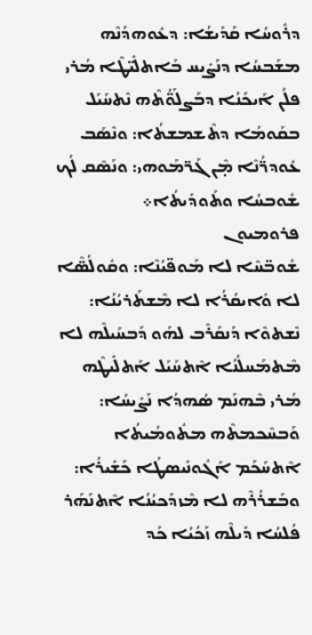ܕܪܽܘܚܳܐ ܩܰܕܺܝܫܳܐ: ܕܥܽܘܗܕܳܢܶܗ ܡܫܰܒܚܳܐ ܕܢܰܨܺܝܚ ܒܰܐܬܠܺܝ̈ܛܶܐ ܡܳܪܝ ܦܠܳܢ ܐܰܝܟܰܢܳܐ ܕܒܰܨܠܰܘ̈ܳܬܶܗ ܢܶܬܚܰܝܰܠ ܒܩܰܘܡܳܐ ܕܬܶܫܡܫܬܳܐ: ܘܢܶܣܰܒ ܥܽܘܕܪ̈ܳܢܶܐ ܡ̣ܶܢ ܓܰܪ̈ܡܰܘܗܝ: ܘܢܰܣܶܩ ܠܳܟ ܫܽܘܒܚܳܐ ܘܬܰܘܕܺܝܬܳܐ܀
ܦܪܘܡܝܘܢ
ܫܽܘܒ̈ܚܶܐ ܠܐ ܡܰܘܦ̈ܝܳܢܶܐ: ܘܩܽܘܠܳܣ̈ܶܐ ܠܐ ܘܺܐܝܩܳܪܳܐ ܠܐ ܡܶܫܬܰܪܝܳܢܳܐ: ܢܶܫܬܘܶܐ ܕܰܢܩܰܪܶܒ ܠܗܰܘ ܕܰܒܚܰܝܠܶܗ ܠܐ ܡܶܬܡܰܚܠܳܢܳܐ ܐܶܬܚܰܝܰܠ ܐܰܬܠܺܝܛܶܗ ܡܳܪܝ ܒܶܗܢܰܡ ܣܳܗܕܳܐ ܢܰܨܺܝܚܳܐ: ܘܰܒܚܶܟܡܬܶܗ ܡܬܽܘܡܳܝܬܳܐ ܐܶܬܚܰܟܰܡ ܐܰܓܽܘܢܺܝܣܛܳܐ ܟܰܫܺܝܪܳܐ: ܘܒܰܫܪܳܪܶܗ ܠܐ ܡܶܙܕܰܟܝܳܢܳܐ ܐܶܬܢܰܗܰܪ ܦܳܠܚܳܐ ܕܺܝܠܶܗ ܙܰܟܳܝܳܐ ܟܰܕ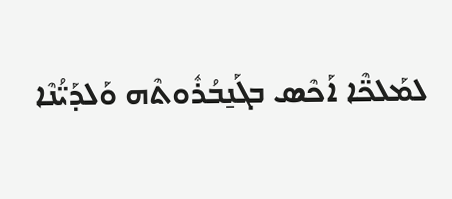ܠܡܰܠܟ̈ܶܐ ܐܰܟܶܣ ܒܓܰܢ̱ܒܳܪܽܘܬܶܗ ܘܰܠܕܰܝ̈ܳܢܶܐ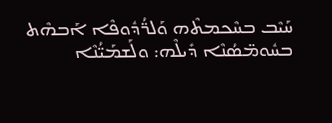ܚܰܝܶܒ ܒܚܶܟܡܬܶܗ ܘܰܠܪ̈ܳܕܽܘܦܶܐ ܐܰܒܗܶܬ ܒܚܽܘܡ̈ܣܳܢܶܐ ܕܺܝܠܶܗ: ܘܠܰܫܡܰܝ̈ܳܢܶܐ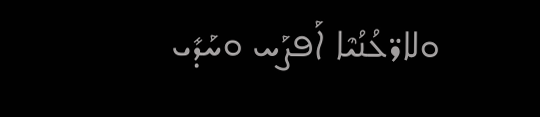ܘܠܐܪ̈ܥܳܢܳܝܶܐ ܐܰܦܨܰܚ ܘܚܰܕܺܝ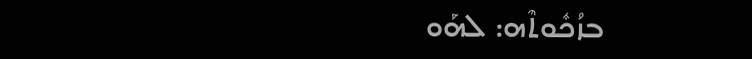ܒܙܳܟܽܘܬܶܗ: ܠܗܰܘ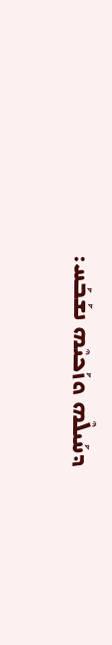ܕܚܰܝܠܶܗ ܘܙܰܟܝܶܗ ܢܫܰܒܰܚ: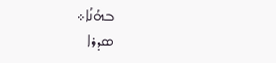ܒܗܳܢܳܐ܀
ܣܕܪܐ